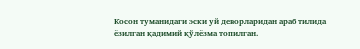Косон туманидаги эски уй деворларидан араб тилида ёзилган қадимий қўлёзма топилган.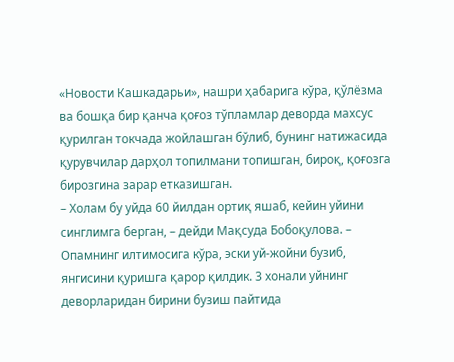«Новости Кашкадарьи», нашри ҳабарига кўра, қўлёзма ва бошқа бир қанча қоғоз тўпламлар деворда махсус қурилган токчада жойлашган бўлиб, бунинг натижасида қурувчилар дарҳол топилмани топишган, бироқ, қоғозга бирозгина зарар етказишган.
– Холам бу уйда 60 йилдан ортиқ яшаб, кейин уйини синглимга берган, – дейди Мақсуда Бобоқулова. – Опамнинг илтимосига кўра, эски уй-жойни бузиб, янгисини қуришга қарор қилдик. 3 хонали уйнинг деворларидан бирини бузиш пайтида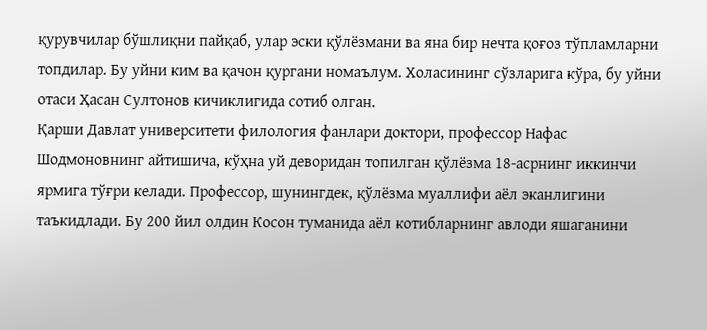қурувчилар бўшлиқни пайқаб, улар эски қўлёзмани ва яна бир нечта қоғоз тўпламларни топдилар. Бу уйни ким ва қачон қургани номаълум. Холасининг сўзларига кўра, бу уйни отаси Ҳасан Султонов кичиклигида сотиб олган.
Қарши Давлат университети филология фанлари доктори, профессор Нафас Шодмоновнинг айтишича, кўҳна уй деворидан топилган қўлёзма 18-асрнинг иккинчи ярмига тўғри келади. Профессор, шунингдек, қўлёзма муаллифи аёл эканлигини таъкидлади. Бу 200 йил олдин Косон туманида аёл котибларнинг авлоди яшаганини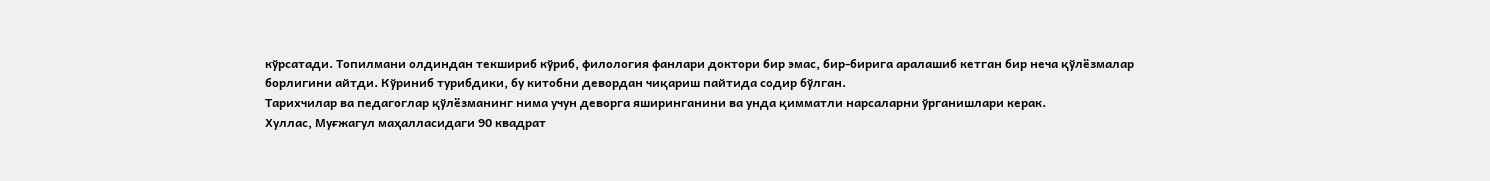кўрсатади. Топилмани олдиндан текшириб кўриб, филология фанлари доктори бир эмас, бир-бирига аралашиб кетган бир неча қўлёзмалар борлигини айтди. Кўриниб турибдики, бу китобни девордан чиқариш пайтида содир бўлган.
Тарихчилар ва педагоглар қўлёзманинг нима учун деворга яширинганини ва унда қимматли нарсаларни ўрганишлари керак.
Хуллас, Муғжагул маҳалласидаги 90 квадрат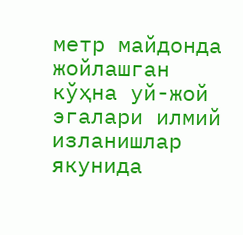метр майдонда жойлашган кўҳна уй-жой эгалари илмий изланишлар якунида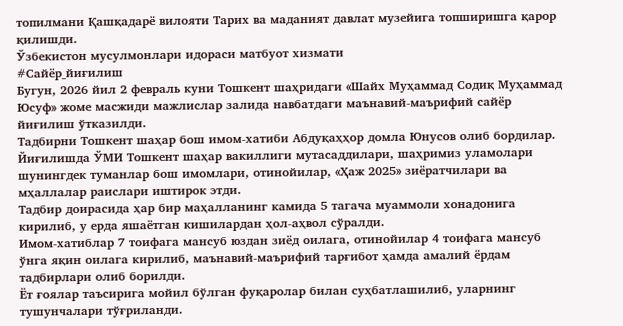топилмани Қашқадарё вилояти Тарих ва маданият давлат музейига топширишга қарор қилишди.
Ўзбекистон мусулмонлари идораси матбуот хизмати
#Сайёр_йиғилиш
Бугун, 2026 йил 2 февраль куни Тошкент шаҳридаги «Шайх Муҳаммад Содиқ Муҳаммад Юсуф» жоме масжиди мажлислар залида навбатдаги маънавий-маърифий сайёр йиғилиш ўтказилди.
Тадбирни Тошкент шаҳар бош имом-хатиби Абдуқаҳҳор домла Юнусов олиб бордилар.
Йиғилишда ЎМИ Тошкент шаҳар вакиллиги мутасаддилари, шаҳримиз уламолари шунингдек туманлар бош имомлари, отинойилар, «Ҳаж 2025» зиёратчилари ва мҳаллалар раислари иштирок этди.
Тадбир доирасида ҳар бир маҳалланинг камида 5 тагача муаммоли хонадонига кирилиб, у ерда яшаётган кишилардан ҳол-аҳвол сўралди.
Имом-хатиблар 7 тоифага мансуб юздан зиёд оилага, отинойилар 4 тоифага мансуб ўнга яқин оилага кирилиб, маънавий-маърифий тарғибот ҳамда амалий ёрдам тадбирлари олиб борилди.
Ёт ғоялар таъсирига мойил бўлган фуқаролар билан суҳбатлашилиб, уларнинг тушунчалари тўғриланди.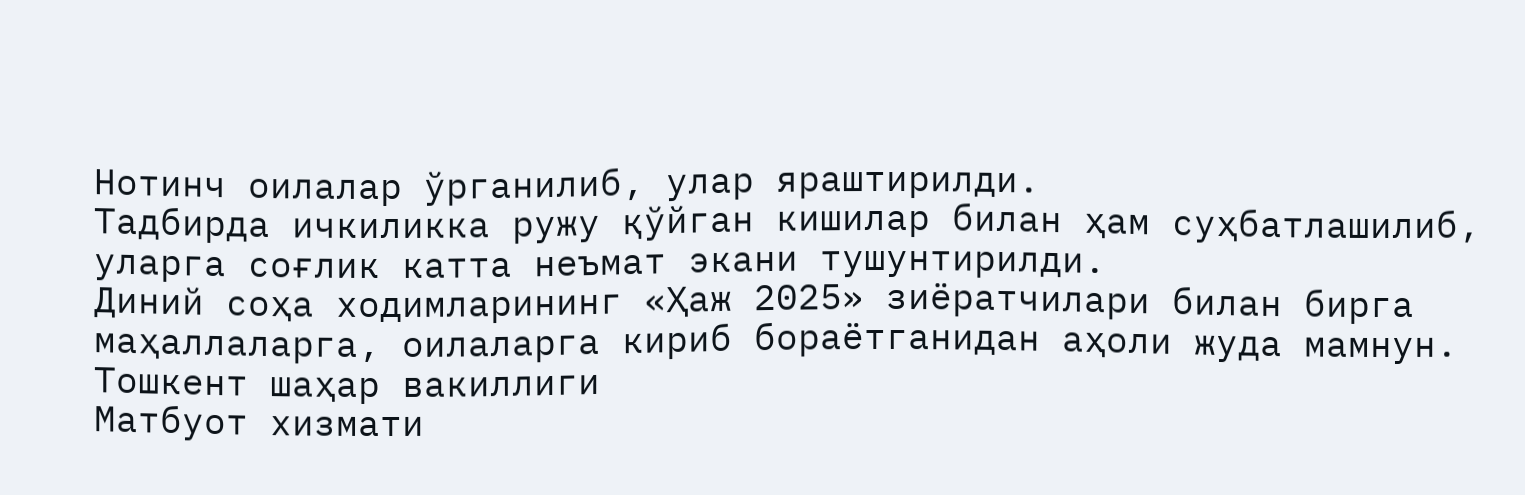Нотинч оилалар ўрганилиб, улар яраштирилди.
Тадбирда ичкиликка ружу қўйган кишилар билан ҳам суҳбатлашилиб, уларга соғлик катта неъмат экани тушунтирилди.
Диний соҳа ходимларининг «Ҳаж 2025» зиёратчилари билан бирга маҳаллаларга, оилаларга кириб бораётганидан аҳоли жуда мамнун.
Тошкент шаҳар вакиллиги
Матбуот хизмати